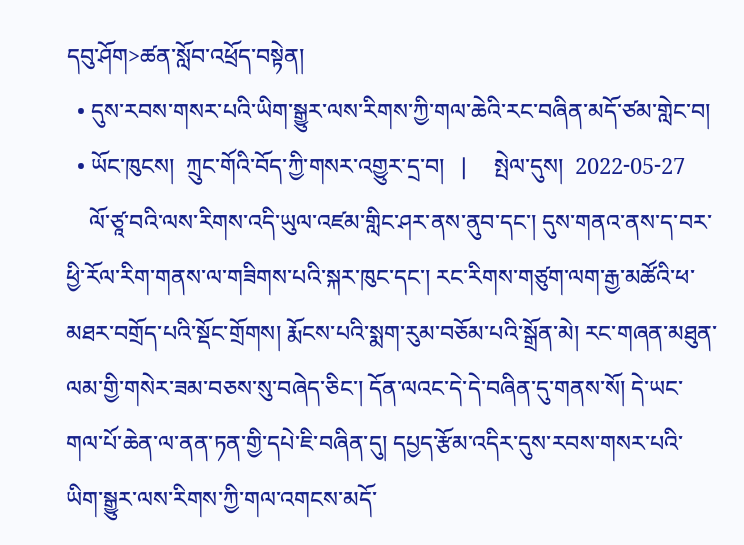དབུ་ཤོག>ཚན་སློབ་འཕྲོད་བསྟེན།
  • དུས་རབས་གསར་པའི་ཡིག་སྒྱུར་ལས་རིགས་ཀྱི་གལ་ཆེའི་རང་བཞིན་མདོ་ཙམ་གླེང་བ།
  • ཡོང་ཁུངས།  ཀྲུང་གོའི་བོད་ཀྱི་གསར་འགྱུར་དྲ་བ།   |     སྤེལ་དུས།  2022-05-27
    ལོ་ཙཱ་བའི་ལས་རིགས་འདི་ཡུལ་འཛམ་གླིང་ཤར་ནས་ནུབ་དང་། དུས་གནའ་ནས་ད་བར་ཕྱི་རོལ་རིག་གནས་ལ་གཟིགས་པའི་སྐར་ཁུང་དང་། རང་རིགས་གཙུག་ལག་རྒྱ་མཚོའི་ཕ་མཐར་བགྲོད་པའི་སྡོང་གྲོགས། རྨོངས་པའི་སྨག་རུམ་བཅོམ་པའི་སྒྲོན་མེ། རང་གཞན་མཐུན་ལམ་གྱི་གསེར་ཟམ་བཅས་སུ་བཞེད་ཅིང་། དོན་ལའང་དེ་དེ་བཞིན་དུ་གནས་སོ། དེ་ཡང་གལ་པོ་ཆེན་ལ་ནན་ཏན་གྱི་དཔེ་ཇི་བཞིན་དུ། དཔྱད་རྩོམ་འདིར་དུས་རབས་གསར་པའི་ཡིག་སྒྱུར་ལས་རིགས་ཀྱི་གལ་འགངས་མདོ་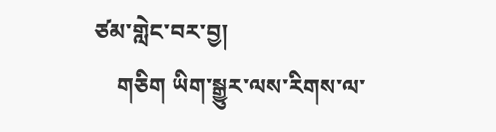ཙམ་གླེང་བར་བྱ།
    གཅིག ཡིག་སྒྱུར་ལས་རིགས་ལ་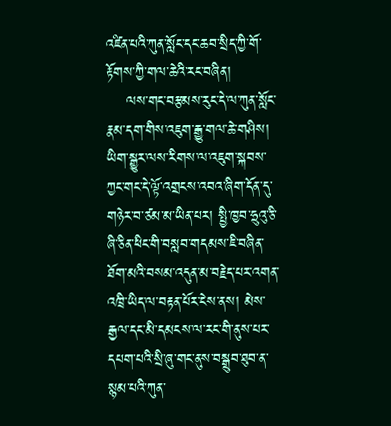འཛིན་པའི་ཀུན་སློང་དང་ཆབ་སྲིད་ཀྱི་གོ་རྟོགས་ཀྱི་གལ་ཆེའི་རང་བཞིན།
    ལས་གང་བརྩམས་རུང་དེ་ལ་ཀུན་སློང་རྣམ་དག་གིས་འཇུག་རྒྱུ་གལ་ཆེ་གཤིས། ཡིག་སྒྱུར་ལས་རིགས་ལ་འཇུག་སྐབས་ཀྱང་གང་དེ་ལྟོ་འགྲངས་འབའ་ཞིག་དོན་དུ་གཉེར་བ་ཙམ་མ་ཡིན་པར། སྤྱི་ཁྱབ་ཧྲུའུ་ཅི་ཞི་ཅིན་ཕིང་གི་བསླབ་གདམས་ཇི་བཞིན་ཐོག་མའི་བསམ་འདུན་མ་བརྗེད་པར་འགན་འཁྲི་ཡིད་ལ་བརྟན་པོར་ངེས་ནས། མེས་རྒྱལ་དང་མི་དམངས་ལ་རང་གི་ནུས་པར་དཔག་པའི་སྲི་ཞུ་གང་ནུས་བསྒྲུབ་ཐུབ་ན་སྙམ་པའི་ཀུན་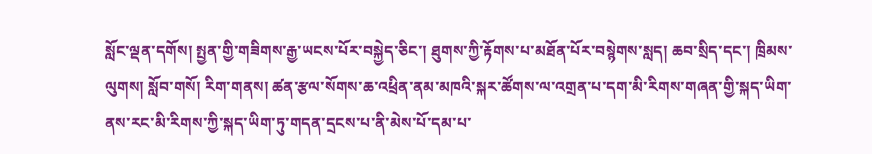སློང་ལྡན་དགོས། སྤྱན་གྱི་གཟིགས་རྒྱ་ཡངས་པོར་བསྐྱེད་ཅིང་། ཐུགས་ཀྱི་རྟོགས་པ་མཐོན་པོར་བསྙེགས་སླད། ཆབ་སྲིད་དང་། ཁྲིམས་ལུགས། སློབ་གསོ། རིག་གནས། ཚན་རྩལ་སོགས་ཆ་འཕྲིན་ནམ་མཁའི་སྐར་ཚོགས་ལ་འགྲན་པ་དག་མི་རིགས་གཞན་གྱི་སྐད་ཡིག་ནས་རང་མི་རིགས་ཀྱི་སྐད་ཡིག་ཏུ་གདན་དྲངས་པ་ནི་མེས་པོ་དམ་པ་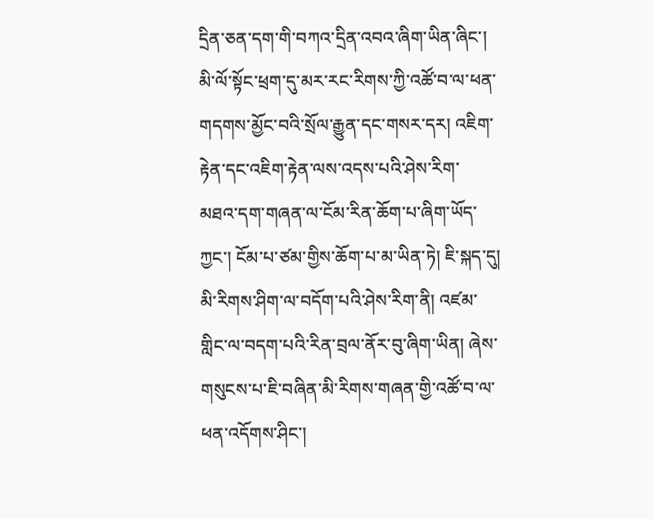དྲིན་ཅན་དག་གི་བཀའ་དྲིན་འབའ་ཞིག་ཡིན་ཞིང་། མི་ལོ་སྟོང་ཕྲག་དུ་མར་རང་རིགས་ཀྱི་འཚོ་བ་ལ་ཕན་གདགས་མྱོང་བའི་སྲོལ་རྒྱུན་དང་གསར་དར། འཇིག་རྟེན་དང་འཇིག་རྟེན་ལས་འདས་པའི་ཤེས་རིག་མཐའ་དག་གཞན་ལ་ངོམ་རིན་ཆོག་པ་ཞིག་ཡོད་ཀྱང་། ངོམ་པ་ཙམ་གྱིས་ཆོག་པ་མ་ཡིན་ཏེ། ཇི་སྐད་དུ། མི་རིགས་ཤིག་ལ་བདོག་པའི་ཤེས་རིག་ནི། འཛམ་གླིང་ལ་བདག་པའི་རིན་བྲལ་ནོར་བུ་ཞིག་ཡིན། ཞེས་གསུངས་པ་ཇི་བཞིན་མི་རིགས་གཞན་གྱི་འཚོ་བ་ལ་ཕན་འདོགས་ཤིང་།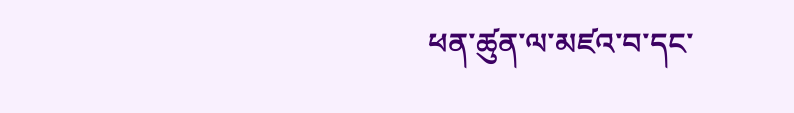ཕན་ཚུན་ལ་མཛའ་བ་དང་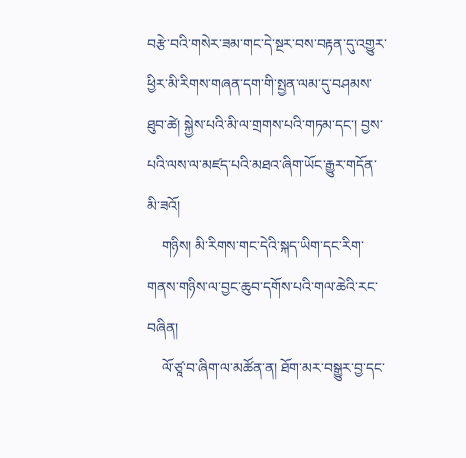བརྩེ་བའི་གསེར་ཟམ་གང་དེ་སྔར་བས་བརྟན་དུ་འགྱུར་ཕྱིར་མི་རིགས་གཞན་དག་གི་སྤྱན་ལམ་དུ་བཤམས་ཐུབ་ཚེ། སྐྱེས་པའི་མི་ལ་གྲགས་པའི་གཏམ་དང་། བྱས་པའི་ལས་ལ་མཛད་པའི་མཐའ་ཞིག་ཡོང་རྒྱུར་གདོན་མི་ཟའོ།
    གཉིས། མི་རིགས་གང་དེའི་སྐད་ཡིག་དང་རིག་གནས་གཉིས་ལ་བྱང་ཆུབ་དགོས་པའི་གལ་ཆེའི་རང་བཞིན།
    ལོ་ཙཱ་བ་ཞིག་ལ་མཚོན་ན། ཐོག་མར་བསྒྱུར་བྱ་དང་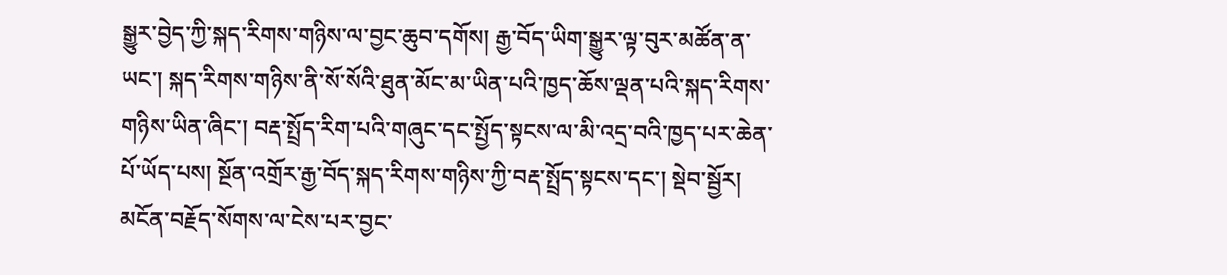སྒྱུར་བྱེད་ཀྱི་སྐད་རིགས་གཉིས་ལ་བྱང་ཆུབ་དགོས། རྒྱ་བོད་ཡིག་སྒྱུར་ལྟ་བུར་མཚོན་ན་ཡང་། སྐད་རིགས་གཉིས་ནི་སོ་སོའི་ཐུན་མོང་མ་ཡིན་པའི་ཁྱད་ཆོས་ལྡན་པའི་སྐད་རིགས་གཉིས་ཡིན་ཞིང་། བརྡ་སྤྲོད་རིག་པའི་གཞུང་དང་སྤྱོད་སྟངས་ལ་མི་འདྲ་བའི་ཁྱད་པར་ཆེན་པོ་ཡོད་པས། སྔོན་འགྲོར་རྒྱ་བོད་སྐད་རིགས་གཉིས་ཀྱི་བརྡ་སྤྲོད་སྟངས་དང་། སྡེབ་སྦྱོར། མངོན་བརྗོད་སོགས་ལ་ངེས་པར་བྱང་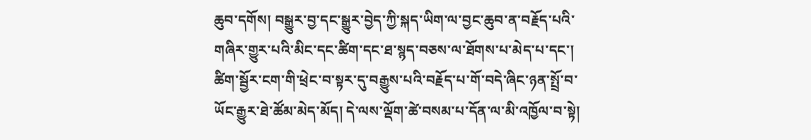ཆུབ་དགོས། བསྒྱུར་བྱ་དང་སྒྱུར་བྱེད་ཀྱི་སྐད་ཡིག་ལ་བྱང་ཆུབ་ན་བརྗོད་པའི་གཞིར་གྱུར་པའི་མིང་དང་ཚིག་དང་ཐ་སྙད་བཅས་ལ་ཐོགས་པ་མེད་པ་དང་། ཚིག་སྦྱོར་ངག་གི་ཕྲེང་བ་སྟར་དུ་བརྒྱུས་པའི་བརྗོད་པ་གོ་བདེ་ཞིང་ཉན་སྤྲོ་བ་ཡོང་རྒྱུར་ཐེ་ཚོམ་མེད་མོད། དེ་ལས་ལྡོག་ཚེ་བསམ་པ་དོན་ལ་མི་འཁྱོལ་བ་སྟེ།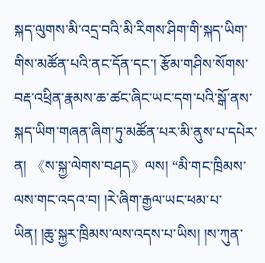སྐད་ལུགས་མི་འདྲ་བའི་མི་རིགས་ཤིག་གི་སྐད་ཡིག་གིས་མཚོན་པའི་ནང་དོན་དང་། རྩོམ་གཤིས་སོགས་བརྡ་འཕྲིན་རྣམས་ཆ་ཚང་ཞིང་ཡང་དག་པའི་སྒོ་ནས་སྐད་ཡིག་གཞན་ཞིག་ཏུ་མཚོན་པར་མི་ནུས་པ་དཔེར་ན། 《ས་སྐྱ་ལེགས་བཤད》ལས། “མི་གང་ཁྲིམས་ལས་གང་འདའ་བ། །རེ་ཞིག་རྒྱལ་ཡང་ཕམ་པ་ཡིན། །ཆུ་སྐྱར་ཁྲིམས་ལས་འདས་པ་ཡིས། །ས་ཀུན་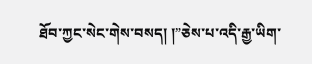ཐོབ་ཀྱང་སེང་གེས་བསད། །”ཅེས་པ་འདི་རྒྱ་ཡིག་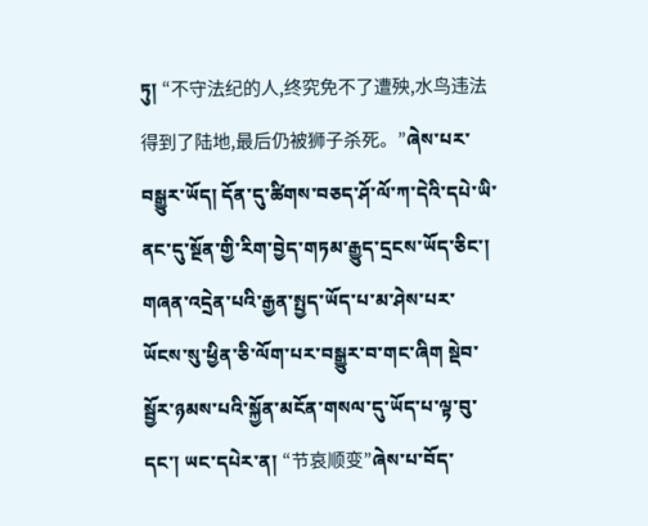ཏུ། “不守法纪的人,终究免不了遭殃,水鸟违法得到了陆地,最后仍被狮子杀死。”ཞེས་པར་བསྒྱུར་ཡོད། དོན་དུ་ཚིགས་བཅད་ཤོ་ལོ་ཀ་དེའི་དཔེ་ཡི་ནང་དུ་སྔོན་གྱི་རིག་བྱེད་གཏམ་རྒྱུད་དྲངས་ཡོད་ཅིང་། གཞན་འདྲེན་པའི་རྒྱན་སྤྱད་ཡོད་པ་མ་ཤེས་པར་ཡོངས་སུ་ཕྱིན་ཅི་ལོག་པར་བསྒྱུར་བ་གང་ཞིག སྡེབ་སྦྱོར་ཉམས་པའི་སྐྱོན་མངོན་གསལ་དུ་ཡོད་པ་ལྟ་བུ་དང་། ཡང་དཔེར་ན། “节哀顺变”ཞེས་པ་བོད་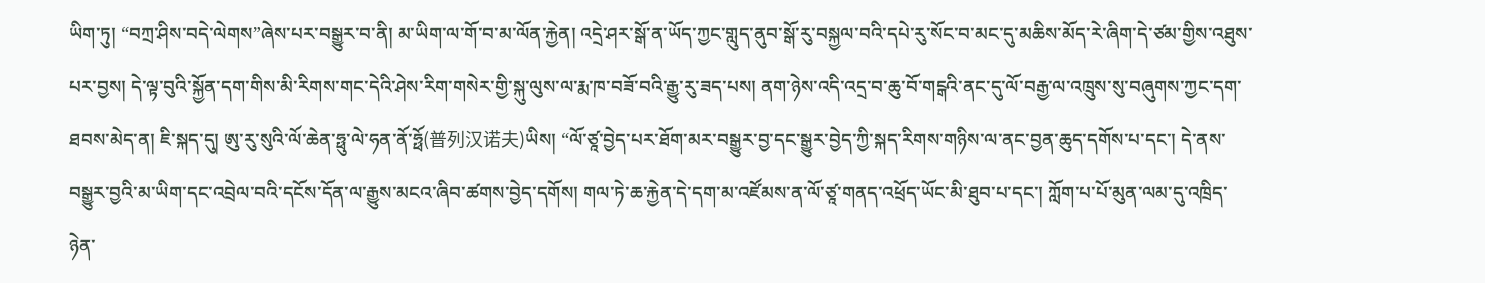ཡིག་ཏུ། “བཀྲ་ཤིས་བདེ་ལེགས”ཞེས་པར་བསྒྱུར་བ་ནི། མ་ཡིག་ལ་གོ་བ་མ་ལོན་རྐྱེན། འདྲེ་ཤར་སྒོ་ན་ཡོད་ཀྱང་གླུད་ནུབ་སྒོ་རུ་བསྐྱལ་བའི་དཔེ་རུ་སོང་བ་མང་དུ་མཆིས་མོད་རེ་ཞིག་དེ་ཙམ་གྱིས་འཐུས་པར་བྱས། དེ་ལྟ་བུའི་སྐྱོན་དག་གིས་མི་རིགས་གང་དེའི་ཤེས་རིག་གསེར་གྱི་སྐུ་ལུས་ལ་རྨ་ཁ་བཟོ་བའི་རྒྱུ་རུ་ཟད་པས། ནག་ཉེས་འདི་འདྲ་བ་ཆུ་བོ་གངྒའི་ནང་དུ་ལོ་བརྒྱ་ལ་འཁྲུས་སུ་བཞུགས་ཀྱང་དག་ཐབས་མེད་ན། ཇི་སྐད་དུ། ཨུ་རུ་སུའི་ལོ་ཆེན་ཧྥུ་ལེ་ཧན་ནོ་ཧྥོ(普列汉诺夫)ཡིས། “ལོ་ཙཱ་བྱེད་པར་ཐོག་མར་བསྒྱུར་བྱ་དང་སྒྱུར་བྱེད་ཀྱི་སྐད་རིགས་གཉིས་ལ་ནང་བྱན་ཆུད་དགོས་པ་དང་། དེ་ནས་བསྒྱུར་བྱའི་མ་ཡིག་དང་འབྲེལ་བའི་དངོས་དོན་ལ་རྒྱུས་མངའ་ཞིབ་ཚགས་བྱེད་དགོས། གལ་ཏེ་ཆ་རྐྱེན་དེ་དག་མ་འཛོམས་ན་ལོ་ཙཱ་གནད་འཕྲོད་ཡོང་མི་ཐུབ་པ་དང་། ཀློག་པ་པོ་མུན་ལམ་དུ་འཁྲིད་ཉེན་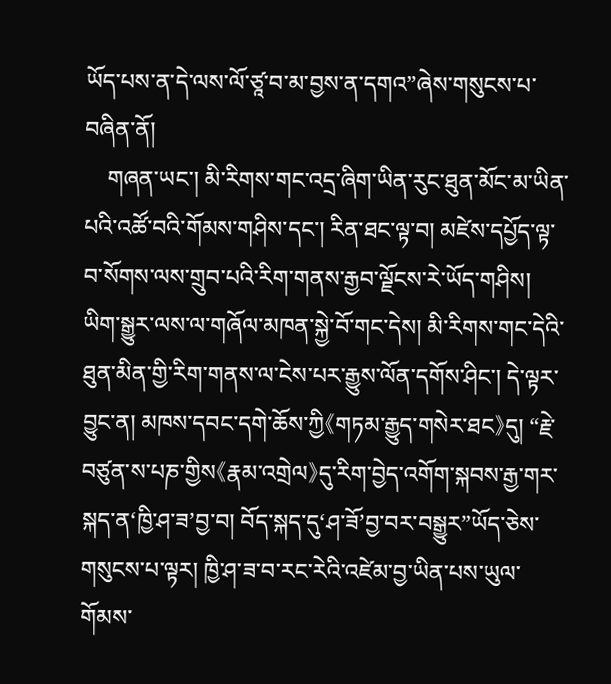ཡོད་པས་ན་དེ་ལས་ལོ་ཙཱ་བ་མ་བྱས་ན་དགའ”ཞེས་གསུངས་པ་བཞིན་ནོ།
    གཞན་ཡང་། མི་རིགས་གང་འདྲ་ཞིག་ཡིན་རུང་ཐུན་མོང་མ་ཡིན་པའི་འཚོ་བའི་གོམས་གཤིས་དང་། རིན་ཐང་ལྟ་བ། མཛེས་དཔྱོད་ལྟ་བ་སོགས་ལས་གྲུབ་པའི་རིག་གནས་རྒྱབ་ལྗོངས་རེ་ཡོད་གཤིས། ཡིག་སྒྱུར་ལས་ལ་གཞོལ་མཁན་སྐྱེ་བོ་གང་དེས། མི་རིགས་གང་དེའི་ཐུན་མིན་གྱི་རིག་གནས་ལ་ངེས་པར་རྒྱུས་ལོན་དགོས་ཤིང་། དེ་ལྟར་བྱུང་ན། མཁས་དབང་དགེ་ཆོས་ཀྱི《གཏམ་རྒྱུད་གསེར་ཐང》དུ། “རྗེ་བཙུན་ས་པཎ་གྱིས《རྣམ་འགྲེལ》དུ་རིག་བྱེད་འགོག་སྐབས་རྒྱ་གར་སྐད་ན‘ཁྱི་ཤ་ཟ’བྱ་བ། བོད་སྐད་དུ‘ཤ་ཟོ’བྱ་བར་བསྒྱུར”ཡོད་ཅེས་གསུངས་པ་ལྟར། ཁྱི་ཤ་ཟ་བ་རང་རེའི་འཛེམ་བྱ་ཡིན་པས་ཡུལ་གོམས་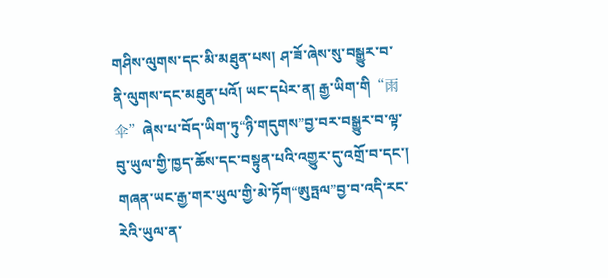གཤིས་ལུགས་དང་མི་མཐུན་པས། ཤ་ཟོ་ཞེས་སུ་བསྒྱུར་བ་ནི་ལུགས་དང་མཐུན་པའོ། ཡང་དཔེར་ན། རྒྱ་ཡིག་གི“雨伞”ཞེས་པ་བོད་ཡིག་ཏུ“ཉི་གདུགས”བྱ་བར་བསྒྱུར་བ་ལྟ་བུ་ཡུལ་གྱི་ཁྱད་ཆོས་དང་བསྟུན་པའི་འགྱུར་དུ་འགྲོ་བ་དང་། གཞན་ཡང་རྒྱ་གར་ཡུལ་གྱི་མེ་ཏོག“ཨུཏྤལ”བྱ་བ་འདི་རང་རེའི་ཡུལ་ན་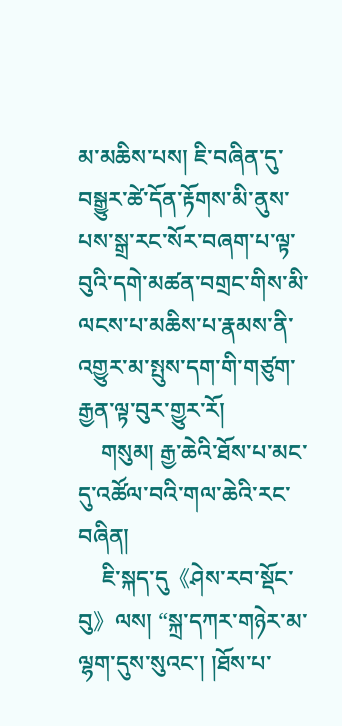མ་མཆིས་པས། ཇི་བཞིན་དུ་བསྒྱུར་ཚེ་དོན་རྟོགས་མི་ནུས་པས་སྒྲ་རང་སོར་བཞག་པ་ལྟ་བུའི་དགེ་མཚན་བགྲང་གིས་མི་ལངས་པ་མཆིས་པ་རྣམས་ནི་འགྱུར་མ་སྤུས་དག་གི་གཙུག་རྒྱན་ལྟ་བུར་གྱུར་རོ།
    གསུམ། རྒྱ་ཆེའི་ཐོས་པ་མང་དུ་འཚོལ་བའི་གལ་ཆེའི་རང་བཞིན།
    ཇི་སྐད་དུ《ཤེས་རབ་སྡོང་བུ》ལས། “སྐྲ་དཀར་གཉེར་མ་ལྷག་དུས་སུའང་། །ཐོས་པ་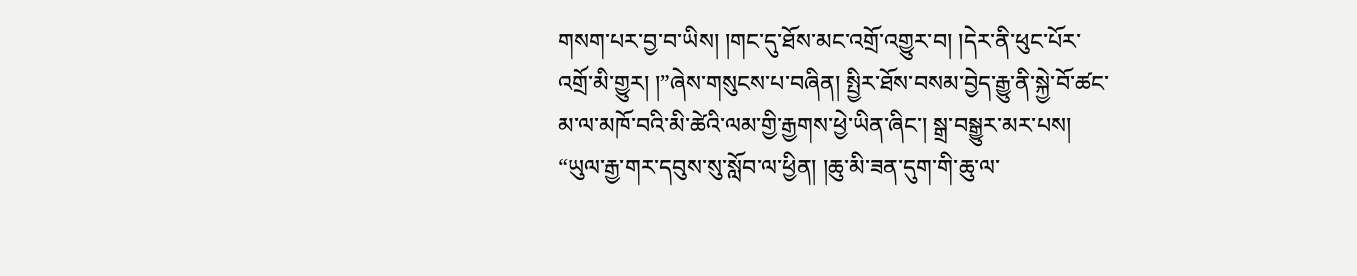གསག་པར་བྱ་བ་ཡིས། །གང་དུ་ཐོས་མང་འགྲོ་འགྱུར་བ། །དེར་ནི་ཕུང་པོར་འགྲོ་མི་གྱུར། །”ཞེས་གསུངས་པ་བཞིན། སྤྱིར་ཐོས་བསམ་བྱེད་རྒྱུ་ནི་སྐྱེ་བོ་ཚང་མ་ལ་མཁོ་བའི་མི་ཚེའི་ལམ་གྱི་རྒྱགས་ཕྱེ་ཡིན་ཞིང་། སྒྲ་བསྒྱུར་མར་པས། “ཡུལ་རྒྱ་གར་དབུས་སུ་སློབ་ལ་ཕྱིན། །ཆུ་མི་ཟན་དུག་གི་ཆུ་ལ་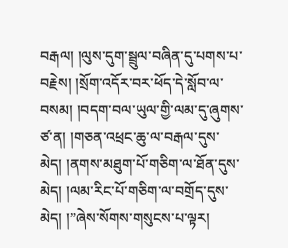བརྒལ། །ལུས་དུག་སྦྲུལ་བཞིན་དུ་པགས་པ་བརྗེས། །སྲོག་འདོར་བར་ཕོད་དེ་སློབ་ལ་བསམ། །བདག་བལ་ཡུལ་གྱི་ལམ་དུ་ཞུགས་ཙ་ན། །གཅན་འཕྲང་ཆུ་ལ་བརྒལ་དུས་མེད། །ནགས་མཐུག་པོ་གཅིག་ལ་ཐོན་དུས་མེད། །ལམ་རིང་པོ་གཅིག་ལ་བགྲོད་དུས་མེད། །”ཞེས་སོགས་གསུངས་པ་ལྟར།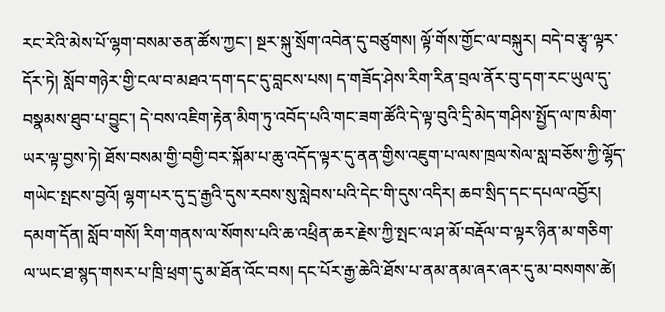རང་རེའི་མེས་པོ་ལྷག་བསམ་ཅན་ཚོས་ཀྱང་། སྔར་སྐུ་སྲོག་འབེན་དུ་བཙུགས། ལྟོ་གོས་གྱོང་ལ་བསྐུར། བདེ་བ་རྩྭ་ལྟར་དོར་ཏེ། སློབ་གཉེར་གྱི་ངལ་བ་མཐའ་དག་དང་དུ་བླངས་པས། ད་གཟོད་ཤེས་རིག་རིན་བྲལ་ནོར་བུ་དག་རང་ཡུལ་དུ་བསྣམས་ཐུབ་པ་བྱུང་། དེ་བས་འཇིག་རྟེན་མིག་ཏུ་འབོད་པའི་གང་ཟག་ཚོའི་དེ་ལྟ་བུའི་དྲི་མེད་གཤིས་སྤྱོད་ལ་ཁ་མིག་ཡར་ལྟ་བྱས་ཏེ། ཐོས་བསམ་གྱི་བགྱི་བར་སྐོམ་པ་ཆུ་འདོད་ལྟར་དུ་ནན་གྱིས་འཇུག་པ་ལས་ཁྲལ་སེལ་སླ་བཅོས་ཀྱི་ལྷོད་གཡེང་སྤངས་བྱའོ། ལྷག་པར་དུ་དྲ་རྒྱའི་དུས་རབས་སུ་སླེབས་པའི་དེང་གི་དུས་འདིར། ཆབ་སྲིད་དང་དཔལ་འབྱོར། དམག་དོན། སློབ་གསོ། རིག་གནས་ལ་སོགས་པའི་ཆ་འཕྲིན་ཆར་རྗེས་ཀྱི་སྤང་ལ་ཤ་མོ་བརྡོལ་བ་ལྟར་ཉིན་མ་གཅིག་ལ་ཡང་ཐ་སྙད་གསར་པ་ཁྲི་ཕྲག་དུ་མ་ཐོན་འོང་བས། དང་པོར་རྒྱ་ཆེའི་ཐོས་པ་ནམ་ནམ་ཞར་ཞར་དུ་མ་བསགས་ཚེ།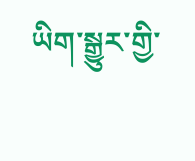ཡིག་སྒྱུར་གྱི་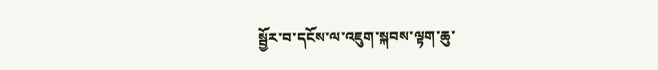སྦྱོར་བ་དངོས་ལ་འཇུག་སྐབས་ལྟག་ཆུ་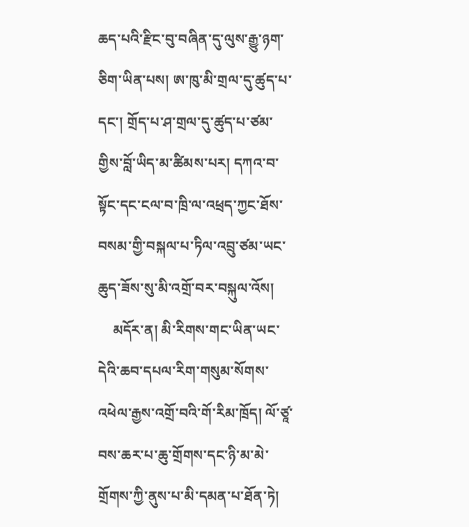ཆད་པའི་རྫིང་བུ་བཞིན་དུ་ལུས་རྒྱུ་ཉག་ཅིག་ཡིན་པས། ཨ་ཁུ་མི་གྲལ་དུ་ཚུད་པ་དང་། གྲོད་པ་ཤ་གྲལ་དུ་ཚུད་པ་ཙམ་གྱིས་བློ་ཡིད་མ་ཚིམས་པར། དཀའ་བ་སྟོང་དང་ངལ་བ་ཁྲི་ལ་འཕྲད་ཀྱང་ཐོས་བསམ་གྱི་བསྐལ་པ་ཏིལ་འབྲུ་ཙམ་ཡང་ཆུད་ཟོས་སུ་མི་འགྲོ་བར་བསྐུལ་འོས།
    མདོར་ན། མི་རིགས་གང་ཡིན་ཡང་དེའི་ཆབ་དཔལ་རིག་གསུམ་སོགས་འཕེལ་རྒྱས་འགྲོ་བའི་གོ་རིམ་ཁྲོད། ལོ་ཙཱ་བས་ཆར་པ་ཆུ་གྲོགས་དང་ཉི་མ་མེ་གྲོགས་ཀྱི་ནུས་པ་མི་དམན་པ་ཐོན་ཏེ།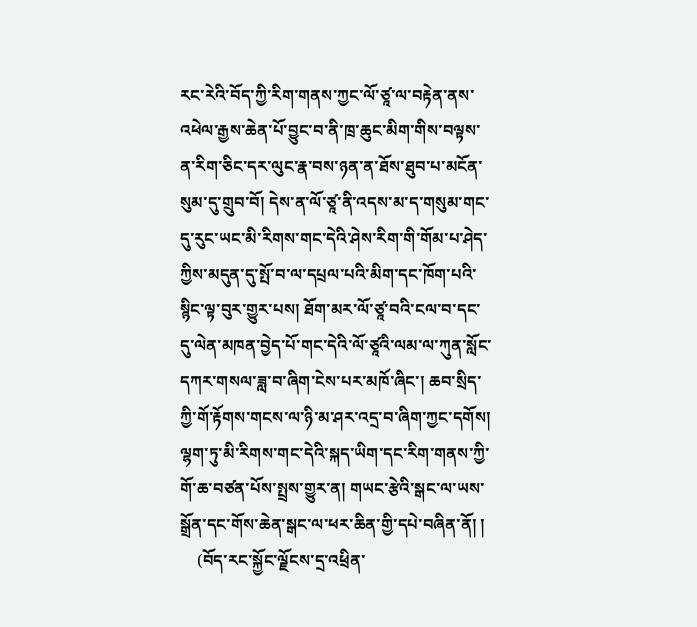རང་རེའི་བོད་ཀྱི་རིག་གནས་ཀྱང་ལོ་ཙཱ་ལ་བརྟེན་ནས་འཕེལ་རྒྱས་ཆེན་པོ་བྱུང་བ་ནི་ཁྲ་ཆུང་མིག་གིས་བལྟས་ན་རིག་ཅིང་དར་ལུང་རྣ་བས་ཉན་ན་ཐོས་ཐུབ་པ་མངོན་སུམ་དུ་གྲུབ་བོ། དེས་ན་ལོ་ཙཱ་ནི་འདས་མ་ད་གསུམ་གང་དུ་རུང་ཡང་མི་རིགས་གང་དེའི་ཤེས་རིག་གི་གོམ་པ་ཤེད་ཀྱིས་མདུན་དུ་སྤོ་བ་ལ་དཔྲལ་པའི་མིག་དང་ཁོག་པའི་སྙིང་ལྟ་བུར་གྱུར་པས། ཐོག་མར་ལོ་ཙཱ་བའི་ངལ་བ་དང་དུ་ལེན་མཁན་བྱེད་པོ་གང་དེའི་ལོ་ཙཱའི་ལམ་ལ་ཀུན་སློང་དཀར་གསལ་ཟླ་བ་ཞིག་ངེས་པར་མཁོ་ཞིང་། ཆབ་སྲིད་ཀྱི་གོ་རྟོགས་གངས་ལ་ཉི་མ་ཤར་འདྲ་བ་ཞིག་ཀྱང་དགོས། ལྷག་ཏུ་མི་རིགས་གང་དེའི་སྐད་ཡིག་དང་རིག་གནས་ཀྱི་གོ་ཆ་བཙན་པོས་སྤྲས་གྱུར་ན། གཡང་རྩེའི་སྒང་ལ་ཡས་སྒྲོན་དང་གོས་ཆེན་སྒང་ལ་ཕར་ཆིན་གྱི་དཔེ་བཞིན་ནོ། །
    (བོད་རང་སྐྱོང་ལྗོངས་དྲ་འཕྲིན་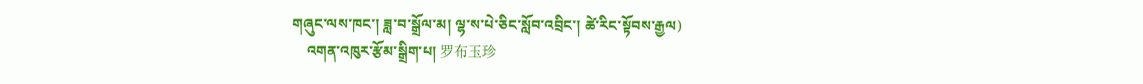གཞུང་ལས་ཁང་། ཟླ་བ་སྒྲོལ་མ། ལྷ་ས་པེ་ཅིང་སློབ་འབྲིང་། ཚེ་རིང་སྟོབས་རྒྱལ)
    འགན་འཁུར་རྩོམ་སྒྲིག་པ། 罗布玉珍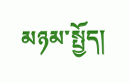མཉམ་སྤྱོད།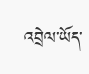འབྲེལ་ཡོད་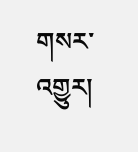གསར་འགྱུར།